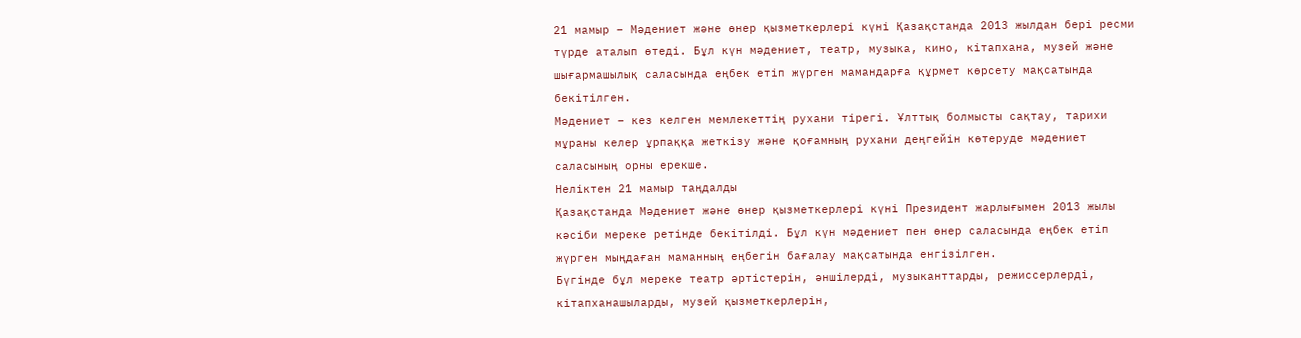21 мамыр – Мәдениет және өнер қызметкерлері күні Қазақстанда 2013 жылдан бері ресми түрде аталып өтеді. Бұл күн мәдениет, театр, музыка, кино, кітапхана, музей және шығармашылық саласында еңбек етіп жүрген мамандарға құрмет көрсету мақсатында бекітілген.
Мәдениет – кез келген мемлекеттің рухани тірегі. Ұлттық болмысты сақтау, тарихи мұраны келер ұрпаққа жеткізу және қоғамның рухани деңгейін көтеруде мәдениет саласының орны ерекше.
Неліктен 21 мамыр таңдалды
Қазақстанда Мәдениет және өнер қызметкерлері күні Президент жарлығымен 2013 жылы кәсіби мереке ретінде бекітілді. Бұл күн мәдениет пен өнер саласында еңбек етіп жүрген мыңдаған маманның еңбегін бағалау мақсатында енгізілген.
Бүгінде бұл мереке театр әртістерін, әншілерді, музыканттарды, режиссерлерді, кітапханашыларды, музей қызметкерлерін,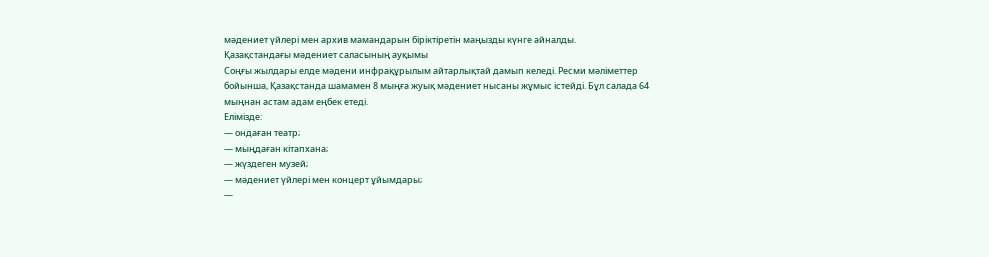мәдениет үйлері мен архив мамандарын біріктіретін маңызды күнге айналды.
Қазақстандағы мәдениет саласының ауқымы
Соңғы жылдары елде мәдени инфрақұрылым айтарлықтай дамып келеді. Ресми мәліметтер бойынша, Қазақстанда шамамен 8 мыңға жуық мәдениет нысаны жұмыс істейді. Бұл салада 64 мыңнан астам адам еңбек етеді.
Елімізде:
— ондаған театр;
— мыңдаған кітапхана;
— жүздеген музей;
— мәдениет үйлері мен концерт ұйымдары;
—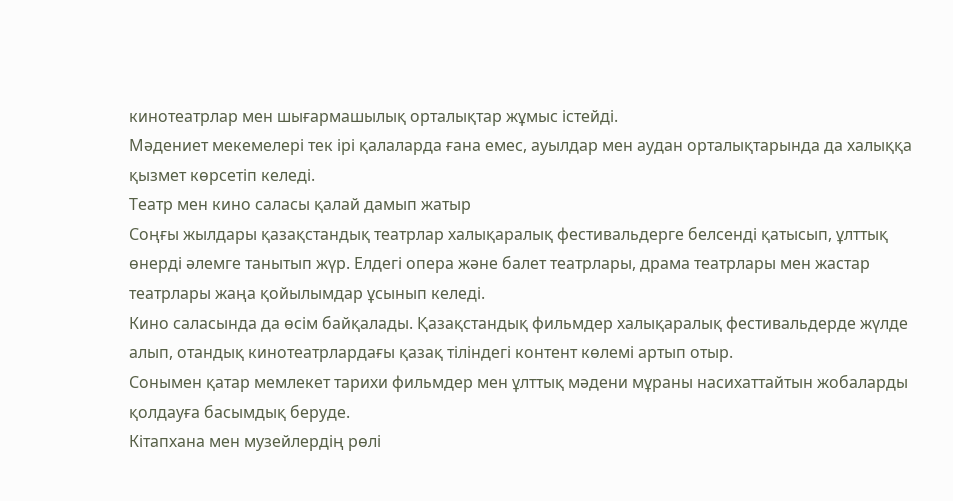кинотеатрлар мен шығармашылық орталықтар жұмыс істейді.
Мәдениет мекемелері тек ірі қалаларда ғана емес, ауылдар мен аудан орталықтарында да халыққа қызмет көрсетіп келеді.
Театр мен кино саласы қалай дамып жатыр
Соңғы жылдары қазақстандық театрлар халықаралық фестивальдерге белсенді қатысып, ұлттық өнерді әлемге танытып жүр. Елдегі опера және балет театрлары, драма театрлары мен жастар театрлары жаңа қойылымдар ұсынып келеді.
Кино саласында да өсім байқалады. Қазақстандық фильмдер халықаралық фестивальдерде жүлде алып, отандық кинотеатрлардағы қазақ тіліндегі контент көлемі артып отыр.
Сонымен қатар мемлекет тарихи фильмдер мен ұлттық мәдени мұраны насихаттайтын жобаларды қолдауға басымдық беруде.
Кітапхана мен музейлердің рөлі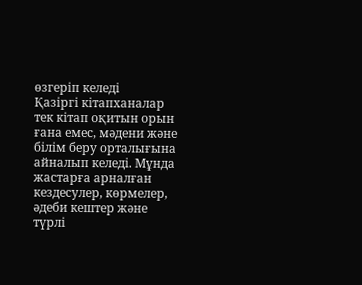өзгеріп келеді
Қазіргі кітапханалар тек кітап оқитын орын ғана емес, мәдени және білім беру орталығына айналып келеді. Мұнда жастарға арналған кездесулер, көрмелер, әдеби кештер және түрлі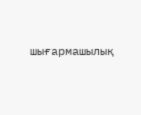шығармашылық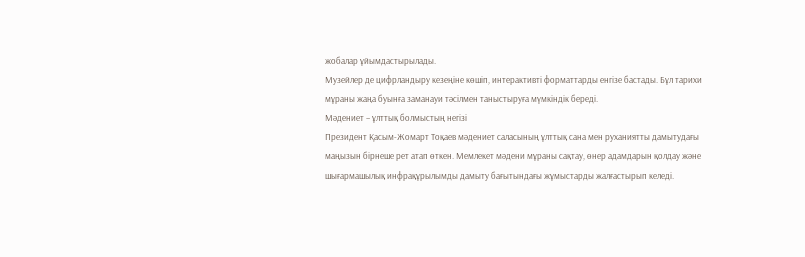жобалар ұйымдастырылады.
Музейлер де цифрландыру кезеңіне көшіп, интерактивті форматтарды енгізе бастады. Бұл тарихи мұраны жаңа буынға заманауи тәсілмен таныстыруға мүмкіндік береді.
Мәдениет – ұлттық болмыстың негізі
Президент Қасым-Жомарт Тоқаев мәдениет саласының ұлттық сана мен руханиятты дамытудағы маңызын бірнеше рет атап өткен. Мемлекет мәдени мұраны сақтау, өнер адамдарын қолдау және шығармашылық инфрақұрылымды дамыту бағытындағы жұмыстарды жалғастырып келеді.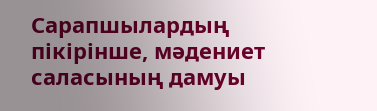Сарапшылардың пікірінше, мәдениет саласының дамуы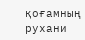қоғамның рухани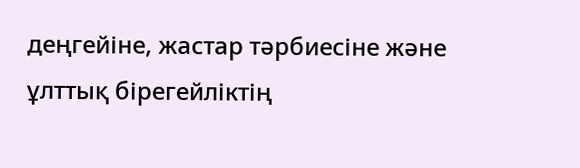деңгейіне, жастар тәрбиесіне және ұлттық бірегейліктің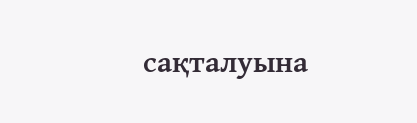сақталуына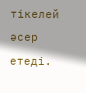тікелей әсер етеді.